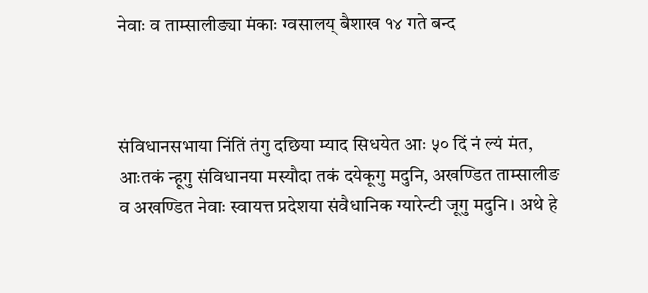नेवाः व ताम्सालीङ्या मंकाः ग्वसालय् बैशाख १४ गते बन्द



संविधानसभाया निंतिं तंगु दछिया म्याद सिधयेत आः ५० दिं नं ल्यं मंत, आःतकं न्हूगु संविधानया मस्यौदा तकं दयेकूगु मदुनि, अखण्डित ताम्सालीङ व अखण्डित नेवाः स्वायत्त प्रदेशया संवैधानिक ग्यारेन्टी जूगु मदुनि। अथे हे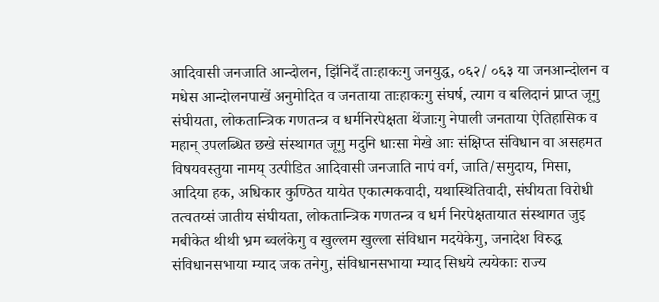आदिवासी जनजाति आन्दोलन, झिंनिदँ ताःहाकःगु जनयुद्ध, ०६२/ ०६३ या जनआन्दोलन व मधेस आन्दोलनपाखें अनुमोदित व जनताया ताःहाकःगु संघर्ष, त्याग व बलिदानं प्राप्त जूगु संघीयता, लोकतान्त्रिक गणतन्त्र व धर्मनिरपेक्षता थेंजाःगु नेपाली जनताया ऐतिहासिक व महान् उपलब्धित छखे संस्थागत जूगु मदुनि धाःसा मेखे आः संक्षिप्त संविधान वा असहमत विषयवस्तुया नामय् उत्पीडित आदिवासी जनजाति नापं वर्ग, जाति/समुदाय, मिसा, आदिया हक, अधिकार कुण्ठित यायेत एकात्मकवादी, यथास्थितिवादी, संघीयता विरोधी तत्वतय्सं जातीय संघीयता, लोकतान्त्रिक गणतन्त्र व धर्म निरपेक्षतायात संस्थागत जुइ मबीकेत थीथी भ्रम ब्वलंकेगु व खुल्लम खुल्ला संविधान मदयेकेगु, जनादेश विरुद्ध संविधानसभाया म्याद जक तनेगु, संविधानसभाया म्याद सिधये त्ययेकाः राज्य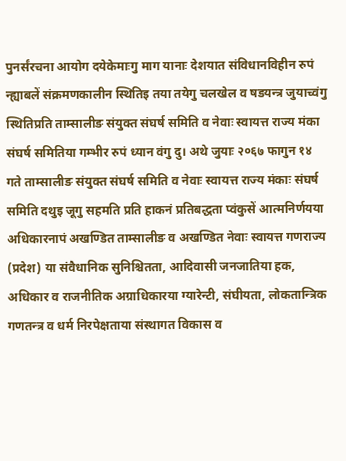पुनर्संरचना आयोग दयेकेमाःगु माग यानाः देशयात संविधानविहीन रुपं न्ह्याबलें संक्रमणकालीन स्थितिइ तया तयेगु चलखेल व षडयन्त्र जुयाच्वंगु स्थितिप्रति ताम्सालीङ संयुक्त संघर्ष समिति व नेवाः स्वायत्त राज्य मंका संघर्ष समितिया गम्भीर रुपं ध्यान वंगु दु। अथे जुयाः २०६७ फागुन १४ गते ताम्सालीङ संयुक्त संघर्ष समिति व नेवाः स्वायत्त राज्य मंकाः संघर्ष समिति दथुइ जूगु सहमति प्रति हाकनं प्रतिबद्धता प्वंकुसें आत्मनिर्णयया अधिकारनापं अखण्डित ताम्सालीङ व अखण्डित नेवाः स्वायत्त गणराज्य (प्रदेश) या संवैधानिक सुनिश्चितता, आदिवासी जनजातिया हक, अधिकार व राजनीतिक अग्राधिकारया ग्यारेन्टी, संघीयता, लोकतान्त्रिक गणतन्त्र व धर्म निरपेक्षताया संस्थागत विकास व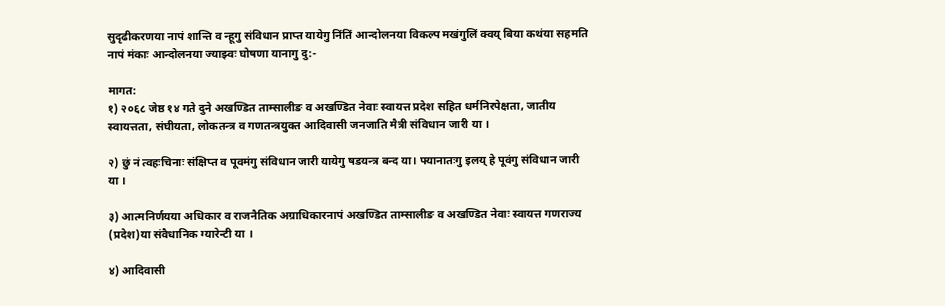सुदृढीकरणया नापं शान्ति व न्हूगु संविधान प्राप्त यायेगु निंतिं आन्दोलनया विकल्प मखंगुलिं क्वय् बिया कथंया सहमति नापं मंकाः आन्दोलनया ज्याझ्वः घोषणा यानागु दु:-

मागत:
१) २०६८ जेष्ठ १४ गते दुने अखण्डित ताम्सालीङ व अखण्डित नेवाः स्वायत्त प्रदेश सहित धर्मनिरपेक्षता, जातीय स्वायत्तता, संघीयता, लोकतन्त्र व गणतन्त्रयुक्त आदिवासी जनजाति मैत्री संविधान जारी या ।

२) छुं नं त्वहःचिनाः संक्षिप्त व पूवमंगु संविधान जारी यायेगु षडयन्त्र बन्द या। फ्यानातःगु इलय् हे पूवंगु संविधान जारी या ।

३) आत्मनिर्णयया अधिकार व राजनैतिक अग्राधिकारनापं अखण्डित ताम्सालीङ व अखण्डित नेवाः स्वायत्त गणराज्य (प्रदेश)या संवैधानिक ग्यारेन्टी या ।

४) आदिवासी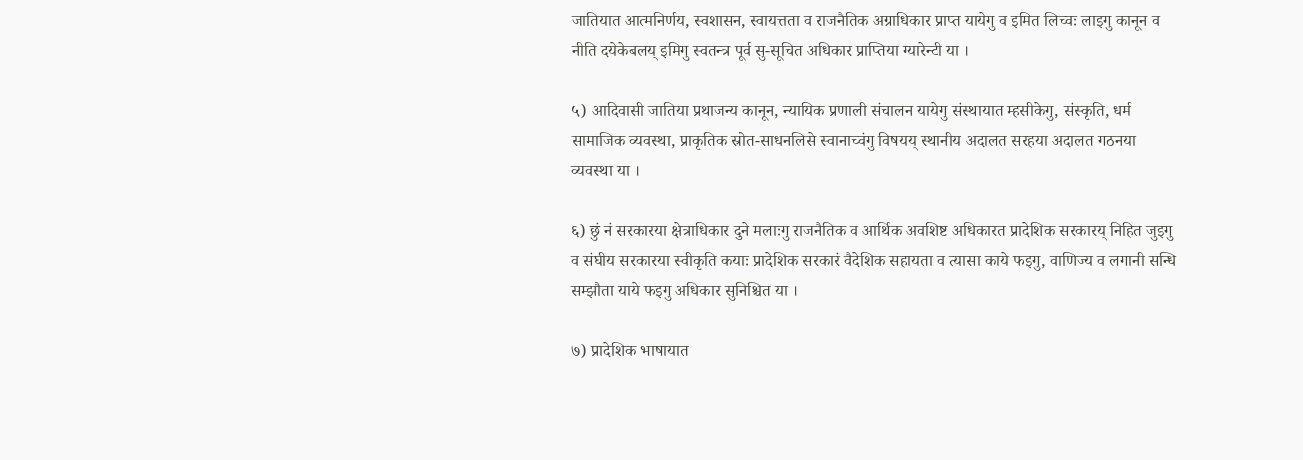जातियात आत्मनिर्णय, स्वशासन, स्वायत्तता व राजनैतिक अग्राधिकार प्राप्त यायेगु व इमित लिच्वः लाइगु कानून व नीति दयेकेबलय् इमिगु स्वतन्त्र पूर्व सु-सूचित अधिकार प्राप्तिया ग्यारेन्टी या ।

५) आदिवासी जातिया प्रथाजन्य कानून, न्यायिक प्रणाली संचालन यायेगु संस्थायात म्हसीकेगु, संस्कृति, धर्म सामाजिक व्यवस्था, प्राकृतिक स्रोत-साधनलिसे स्वानाच्वंगु विषयय् स्थानीय अदालत सरहया अदालत गठनया व्यवस्था या ।

६) छुं नं सरकारया क्षेत्राधिकार दुने मलाःगु राजनैतिक व आर्थिक अवशिष्ट अधिकारत प्रादेशिक सरकारय् निहित जुइगु व संघीय सरकारया स्वीकृति कयाः प्रादेशिक सरकारं वैदेशिक सहायता व त्यासा काये फइगु, वाणिज्य व लगानी सन्धि सम्झौता याये फइगु अधिकार सुनिश्चित या ।

७) प्रादेशिक भाषायात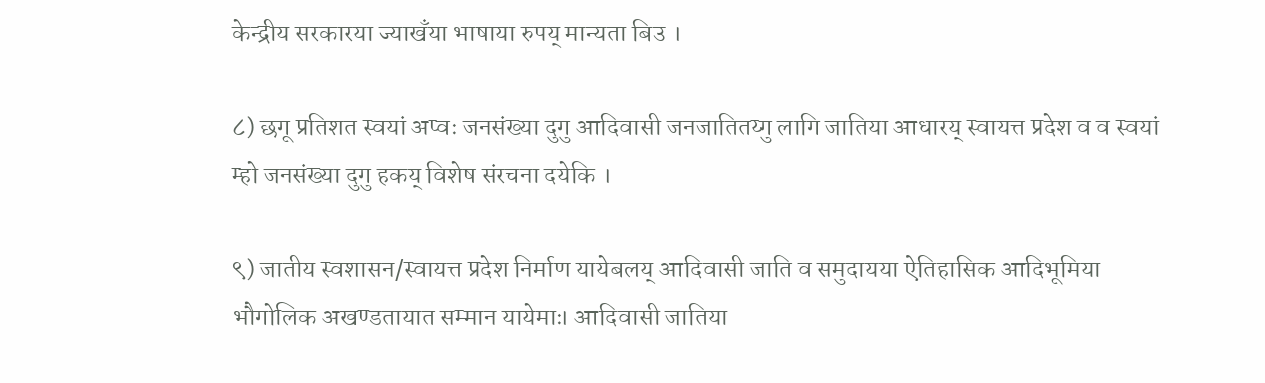केन्द्रीय सरकारया ज्याखँया भाषाया रुपय् मान्यता बिउ ।

८) छगू प्रतिशत स्वयां अप्वः जनसंख्या दुगु आदिवासी जनजातितय्गु लागि जातिया आधारय् स्वायत्त प्रदेश व व स्वयां म्हो जनसंख्या दुगु हकय् विशेष संरचना दयेकि ।

९) जातीय स्वशासन/स्वायत्त प्रदेश निर्माण यायेबलय् आदिवासी जाति व समुदायया ऐतिहासिक आदिभूमिया भौगोलिक अखण्डतायात सम्मान यायेमाः। आदिवासी जातिया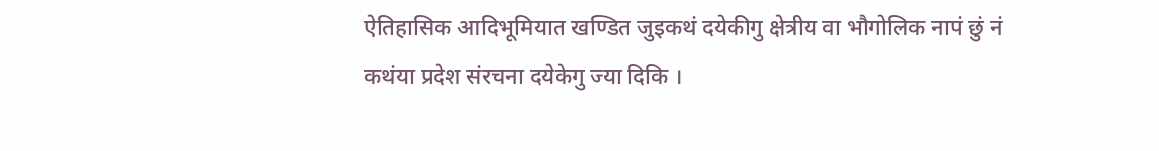ऐतिहासिक आदिभूमियात खण्डित जुइकथं दयेकीगु क्षेत्रीय वा भौगोलिक नापं छुं नं कथंया प्रदेश संरचना दयेकेगु ज्या दिकि ।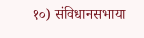१०) संविधानसभाया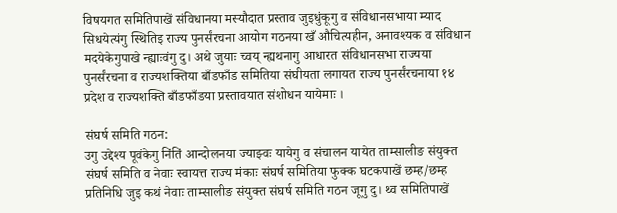विषयगत समितिपाखें संविधानया मस्यौदात प्रस्ताव जुइधुंकूगु व संविधानसभाया म्याद सिधयेत्यंगु स्थितिइ राज्य पुनर्संरचना आयोग गठनया खँ औचित्यहीन, अनावश्यक व संविधान मदयेकेगुपाखे न्ह्याःवंगु दु। अथे जुयाः च्वय् न्ह्यथनागु आधारत संविधानसभा राज्यया पुनर्संरचना व राज्यशक्तिया बाँडफाँड समितिया संघीयता लगायत राज्य पुनर्संरचनाया १४ प्रदेश व राज्यशक्ति बाँडफाँडया प्रस्तावयात संशोधन यायेमाः ।

संघर्ष समिति गठन:
उगु उद्देश्य पूवंकेगु निंतिं आन्दोलनया ज्याझ्वः यायेगु व संचालन यायेत ताम्सालीङ संयुक्त संघर्ष समिति व नेवाः स्वायत्त राज्य मंकाः संघर्ष समितिया फुक्क घटकपाखें छम्ह/छम्ह प्रतिनिधि जुइ कथं नेवाः ताम्सालीङ संयुक्त संघर्ष समिति गठन जूगु दु। थ्व समितिपाखें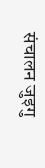संचालन जुइगु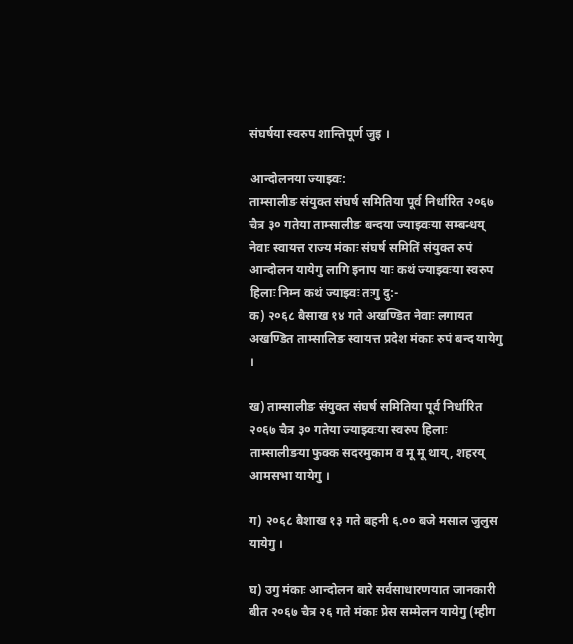संघर्षया स्वरुप शान्तिपूर्ण जुइ ।

आन्दोलनया ज्याझ्वः:
ताम्सालीङ संयुक्त संघर्ष समितिया पूर्व निर्धारित २०६७ चैत्र ३० गतेया ताम्सालीङ बन्दया ज्याझ्वःया सम्बन्धय् नेवाः स्वायत्त राज्य मंकाः संघर्ष समितिं संयुक्त रुपं आन्दोलन यायेगु लागि इनाप याः कथं ज्याझ्वःया स्वरुप हिलाः निम्न कथं ज्याझ्वः तःगु दु:-
क) २०६८ बैसाख १४ गते अखण्डित नेवाः लगायत अखण्डित ताम्सालिङ स्वायत्त प्रदेश मंकाः रुपं बन्द यायेगु ।

ख) ताम्सालीङ संयुक्त संघर्ष समितिया पूर्व निर्धारित २०६७ चैत्र ३० गतेया ज्याझ्वःया स्वरुप हिलाः ताम्सालीङया फुक्क सदरमुकाम व मू मू थाय्, शहरय् आमसभा यायेगु ।

ग) २०६८ बैशाख १३ गते बहनी ६.०० बजे मसाल जुलुस यायेगु ।

घ) उगु मंकाः आन्दोलन बारे सर्वसाधारणयात जानकारी बीत २०६७ चैत्र २६ गते मंकाः प्रेस सम्मेलन यायेगु (म्हीग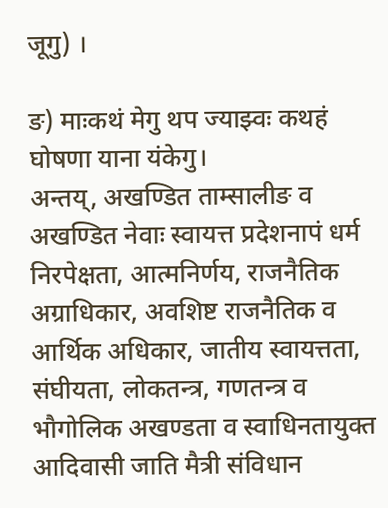जूगु) ।

ङ) माःकथं मेगु थप ज्याझ्वः कथहं घोषणा याना यंकेगु।
अन्तय्, अखण्डित ताम्सालीङ व अखण्डित नेवाः स्वायत्त प्रदेशनापं धर्म निरपेक्षता, आत्मनिर्णय, राजनैतिक अग्राधिकार, अवशिष्ट राजनैतिक व आर्थिक अधिकार, जातीय स्वायत्तता, संघीयता, लोकतन्त्र, गणतन्त्र व भौगोलिक अखण्डता व स्वाधिनतायुक्त आदिवासी जाति मैत्री संविधान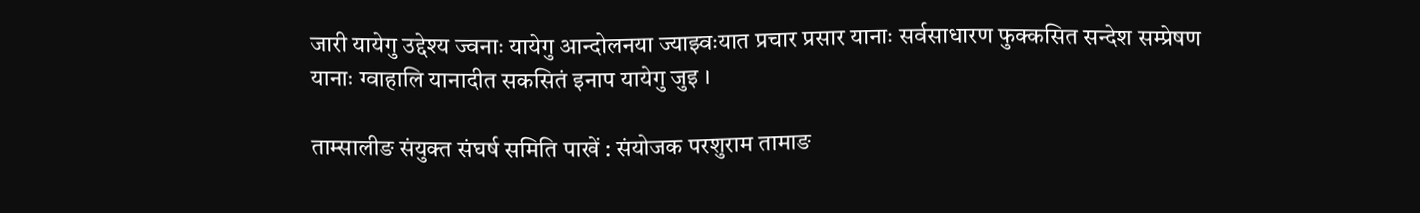जारी यायेगु उद्देश्य ज्वनाः यायेगु आन्दोलनया ज्याझ्वःयात प्रचार प्रसार यानाः सर्वसाधारण फुक्कसित सन्देश सम्प्रेषण यानाः ग्वाहालि यानादीत सकसितं इनाप यायेगु जुइ ।

ताम्सालीङ संयुक्त संघर्ष समिति पाखें : संयोजक परशुराम तामाङ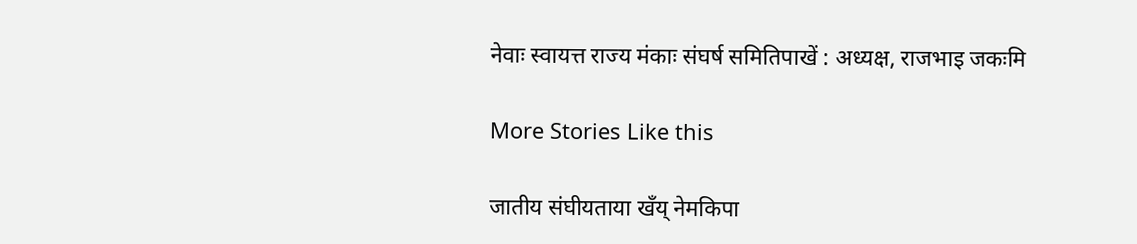नेवाः स्वायत्त राज्य मंकाः संघर्ष समितिपाखें : अध्यक्ष, राजभाइ जकःमि

More Stories Like this

जातीय संघीयताया खँय् नेमकिपा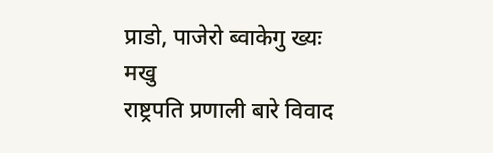प्राडो, पाजेरो ब्वाकेगु ख्यः मखु
राष्ट्रपति प्रणाली बारे विवाद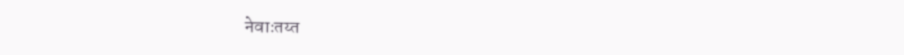नेवाःतय्त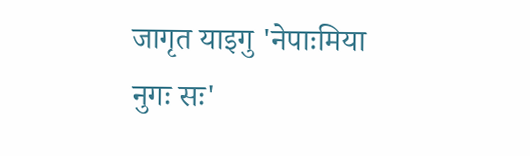जागृत याइगु 'नेपाःमिया नुगः सः'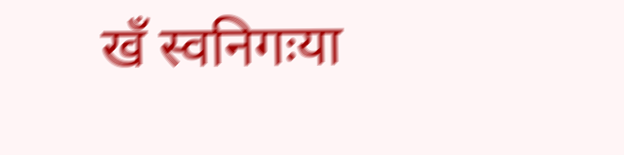खँ स्वनिगःया